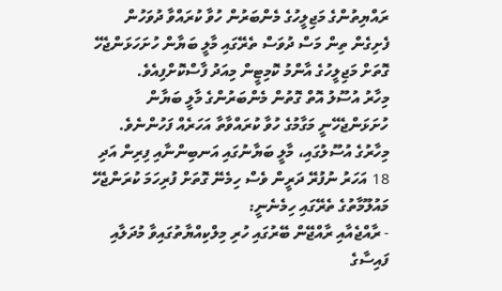ރައްޔިތުންގެ މަޖިލީހުގެ މެންބަރުން ހުވާ ކުރައްވާ ދުވަހުން ފެށިގެން ތިން މަސް ދުވަސް ތެރޭގައި މާލީ ބަޔާން ހުށަހަޅަންޖެހޭ ގޮތަށް މަޖިލީހުގެ އާންމު ކޮމިޓީން މިއަދު ފާސްކޮށްފިއެވެ.
މިހާރު އުސޫލު އޮތް ގޮތުން މެންބަރުންގެ މާލީ ބަޔާން ހުށަޅަންޖެހޭނީ މަގާމުގެ ހުވާ ކުރައްވާތާ އަހަރެއް ފަހުންނެވެ.
މިހާރުގެ އުސޫލުގައި، މާލީ ބަޔާނުގައި އަނބިންނާއި ފިރިން އަދި 18 އަހަރު ނުފުރޭ ދަރީން ވެސް ހިމެނޭ ގޮތަށް ފުރިހަމަ ކުރަންޖެހޭ މައުލޫމާތުގެ ތެރޭގައި ހިމެނެނީ:
- ރާއްޖެއާއި ރާއްޖޭން ބޭރުގައި ހުރި މިލްކިއްޔާތުގައިވާ މުދަލާއި ފައިސާގެ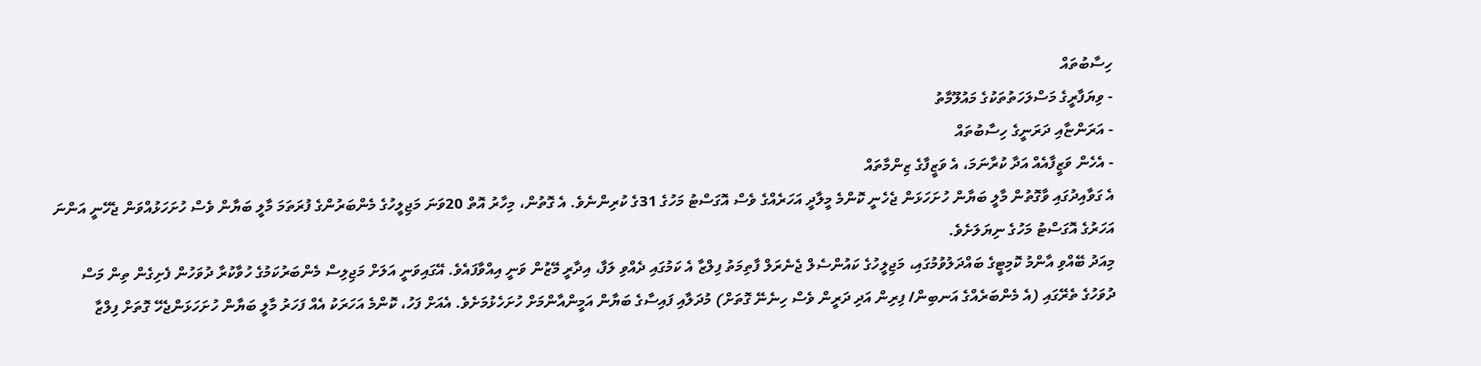ހިސާބުތައް
- ވިޔަފާރީގެ މަސްލަހަތުތަކުގެ މައުލޫމާތު
- އަރަންޏާއި ދަރަނީގެ ހިސާބުތައް
- އެހެން ވަޒީފާއެއް އަދާ ކުރާނަމަ، އެ ވަޒީފާގެ ޒިންމާތައް
އެ ގަވާއިދުގައި ވާގޮތުން މާލީ ބަޔާން ހުށަހަޅަން ޖެހެނީ ކޮންމެ މީލާދީ އަހަރެއްގެ ވެސް އޮގަސްޓު މަހުގެ 31ގެ ކުރިންނެވެ. އެ ގޮތުން، މިހާރު އޮތް 20ވަނަ މަޖިލީހުގެ މެންބަރުންގެ ފުރަތަމަ މާލީ ބަޔާން ވެސް ހުށަހަޅުއްވަން ޖެހޭނީ އަންނަ އަހަރުގެ އޮގަސްޓު މަހުގެ ނިޔަލަށެވެ.
މިއަދު ބޭއްވި އާންމު ކޮމިޓީގެ ބައްދަލުވުމުގައި، މަޖިލީހުގެ ކައުންސެލް ޖެނެރަލް ފާތިމަތު ފިލްޒާ އެ ކަމުގައި ދެއްވި ލަފާ، އިދާރީ މޭޒުން ވަނީ އިއްވާފައެވެ. އޭގައިވަނީ އަލަށް މަޖިލިސް މެންބަރުކަމުގެ ހުވާކުރާ ދުވަހުން ފެށިގެން ތިން މަސް ދުވަހުގެ ތެރޭގައި (އެ މެންބަރެއްގެ އަނބިން/ ފިރިން އަދި ދަރީން ވެސް ހިނެނޭ ގޮތަށް) މުދަލާއި ފައިސާގެ ބަޔާން އަމީންއާންމަށް ހުށަހެޅުމަށެވެ. އެއަށް ފަހު، ކޮންމެ އަހަރަކު އެއް ފަހަރު މާލީ ބަޔާން ހުށަހަޅަންޖެހޭ ގޮތަށް ފިލްޒާ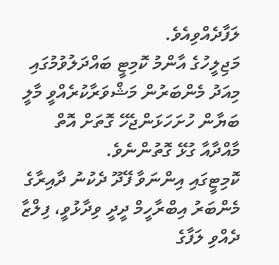ލަފާދެއްވިއެވެ.
މަޖިލީހުގެ އާންމު ކޮމިޓީ ބައްދަލުވުމުގައި މިއަދު މެންބަރުން މަޝްވަރާކުރެއްވީ މާލީ ބަޔާން ހުށަހަޅަންޖެހޭ ގޮތަށް އޮތް މާއްދާއާ ގުޅޭ ގޮތުންނެވެ.
ކޮމިޓީގައި އިންނަވާ ފޭދޫ ދެކުނު ދާއިރާގެ މެންބަރު އިބްރާހީމް ދީދީ ވިދާޅުވީ، ފިލްޒާ ދެއްވި ލަފާގެ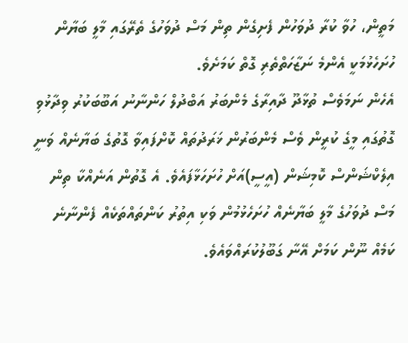މަތީން، ހުވާ ކުރާ ދުވަހުން ފެށިގެން ތިން މަސް ދުވަހުގެ ތެރޭގައި މާލީ ބަޔާން ހުށަހެޅުމަކީ އެންމެ ނަޒާހަތްތެރި ގޮތް ކަމަށެވެ.
އެހެން ނަމަވެސް ތުޅާދޫ ދާއިރާގެ މެންބަރު އަބްދުލް ހަންނާނު އަބޫބަކުރު ވިދާޅުވި ގޮތުގައި މީގެ ކުރީން ވެސް މެންބަރުން ޚަރަދުތައް ކޮށްފައިވާ ގޮތުގެ ބަޔާނެއް ވަނީ އިލެކްޝަންސް ކޮމިޝަން (އީސީ)އަށް ހުށަހަޅާފައެވެ. އެ ގޮތުން އަނެއްކާ ތިން މަސް ދުވަހުގެ މާލީ ބަޔާނެއް ހުށަހެޅުމުން ވަކި އިތުރު ކަންތައްތަކެއް ފެންނާނެ ކަމެއް ނޫން ކަމަށް އޭނާ ގަބޫލުކުރައްވައެވެ.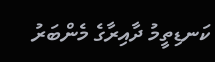ކަނޑިތީމު ދާއިރާގެ މެންބަރު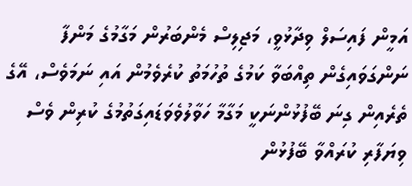އަމީން ފައިސަލް ވިދާޅުވީ، މަޖިލިސް މެންބަރުން މަގާމުގެ މަންފާ ނަންގަވައިގެން ތިއްބަވާ ކަމުގެ ތުހުމަތު ކުރެވެމުން އައި ނަމަވެސް، އޭގެ ތެރެއިން ގިނަ ބޭފުޅުންނަކީ މަގާމާ ހަވާލުވެވަޑައިގަތުމުގެ ކުރިން ވެސް ވިޔަފާރި ކުރައްވާ ބޭފުޅުން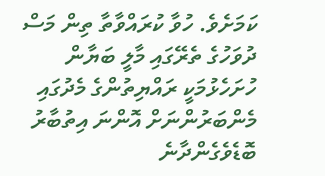ކަމަށެވެ. ހުވާ ކުރައްވާތާ ތިން މަސް ދުވަހުގެ ތެރޭގައި މާލީ ބަޔާން ހުށަހެޅުމަކީ ރައްޔިތުންގެ މެދުގައި މެންބަރުންނަށް އޮންނަ އިތުބާރު ބޮޑެވެގެންދާނެ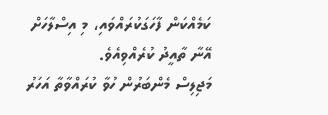ކަމެއްކަން ފާހަގަކުރައްވައި، މި އިސްލާހަށް އޭނާ ތާއީދު ކުރެއްވިއެވެ.
މަޖިލިސް މެންބަރުން ހުވާ ކުރައްވާތާ އަހަރު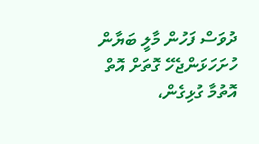ދުވަސް ފަހުން މާލީ ބަޔާން ހުށަހަޅަންޖެހޭ ގޮތަށް އޮތް އޮތުމާ ގުޅިގެން،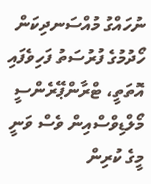ނުހައްގު މުއްސަނދިކަން ހޯދުމުގެ ފުރުސަތު ފަހިވެފައި އޮތަތީ، ޓްރާންޕޭރެންސީ މޯލްޑިވްސްއިން ވެސް ވަނީ މީގެ ކުރިން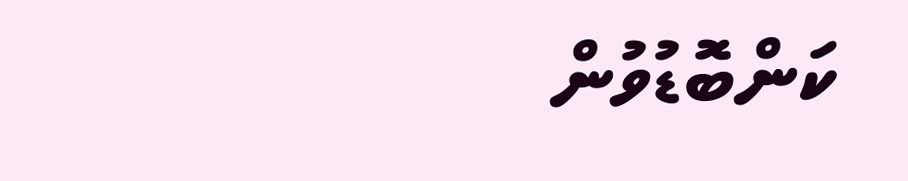ކަންބޮޑުވުން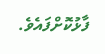ފާޅުކޮށްފައެވެ.